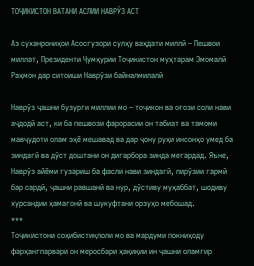ТОҶИКИСТОН ВАТАНИ АСЛИИ НАВРӮЗ АСТ

Аз суханрониҳои Асосгузори сулҳу ваҳдати миллӣ – Пешвои миллат, Президенти Ҷумҳурии Тоҷикистон муҳтарам Эмомалӣ Раҳмон дар ситоиши Наврӯзи байналмилалӣ

Наврӯз ҷашни бузурги миллии мо – тоҷикон ва оғози соли нави аҷдодӣ аст, ки ба пешвози фарорасии он табиат ва тамоми мавҷудоти олам эҳё мешавад ва дар ҷону руҳи инсонҳо умед ба зиндагӣ ва дӯст доштани он дигарбора зинда мегардад. Яъне, Наврӯз айёми гузариш ба фасли нави зиндагӣ, пирӯзии гармӣ бар сардӣ, ҷашни равшанӣ ва нур, дӯстиву муҳаббат, шодиву хурсандии ҳамагонӣ ва шукуфтани орзуҳо мебошад.
***
Тоҷикистони соҳибистиқлоли мо ва мардуми покниҳоду фарҳангпарвари он меросбари ҳақиқии ин ҷашни оламгир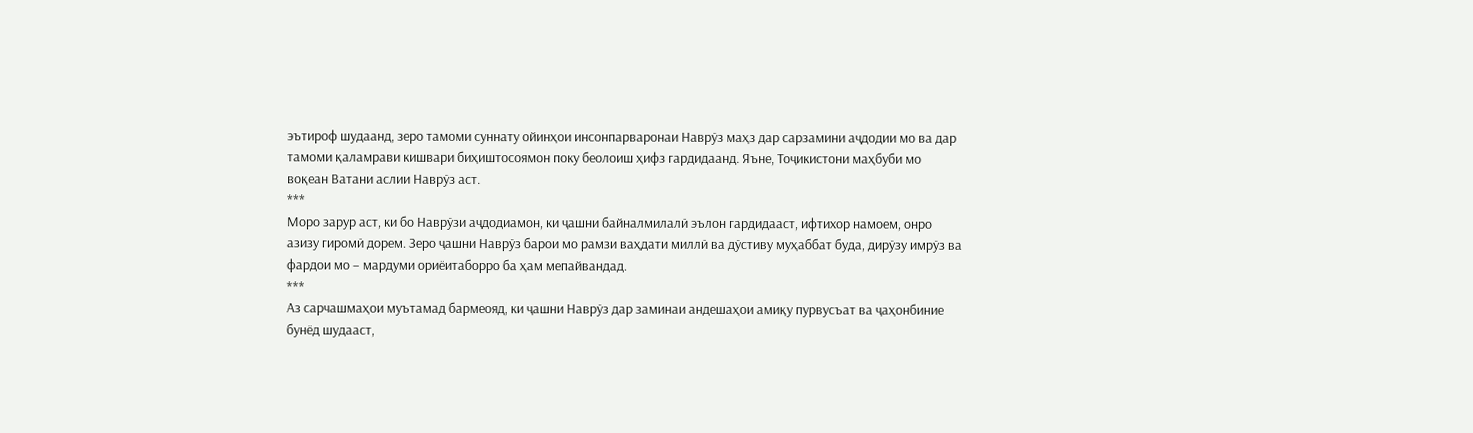эътироф шудаанд, зеро тамоми суннату ойинҳои инсонпарваронаи Наврӯз маҳз дар сарзамини аҷдодии мо ва дар тамоми қаламрави кишвари биҳиштосоямон поку беолоиш ҳифз гардидаанд. Яъне, Тоҷикистони маҳбуби мо воқеан Ватани аслии Наврӯз аст.
***
Моро зарур аст, ки бо Наврӯзи аҷдодиамон, ки ҷашни байналмилалӣ эълон гардидааст, ифтихор намоем, онро азизу гиромӣ дорем. Зеро ҷашни Наврӯз барои мо рамзи ваҳдати миллӣ ва дӯстиву муҳаббат буда, дирӯзу имрӯз ва фардои мо – мардуми ориёитаборро ба ҳам мепайвандад.
***
Аз сарчашмаҳои муътамад бармеояд, ки ҷашни Наврӯз дар заминаи андешаҳои амиқу пурвусъат ва ҷаҳонбиние бунёд шудааст,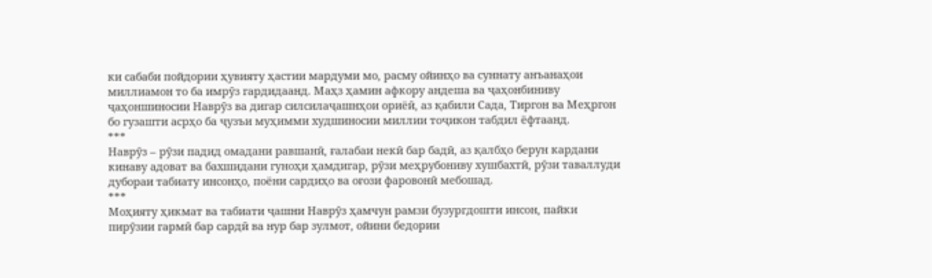ки сабаби пойдории ҳувияту ҳастии мардуми мо, расму ойинҳо ва суннату анъанаҳои миллиамон то ба имрӯз гардидаанд. Маҳз ҳамин афкору андеша ва ҷаҳонбиниву ҷаҳоншиносии Наврӯз ва дигар силсилаҷашнҳои ориёӣ, аз қабили Сада, Тиргон ва Меҳргон бо гузашти асрҳо ба ҷузъи муҳимми худшиносии миллии тоҷикон табдил ёфтаанд.
***
Наврӯз – рӯзи падид омадани равшанӣ, ғалабаи некӣ бар бадӣ, аз қалбҳо берун кардани кинаву адоват ва бахшидани гуноҳи ҳамдигар, рӯзи меҳрубониву хушбахтӣ, рӯзи таваллуди дубораи табиату инсонҳо, поёни сардиҳо ва оғози фаровонӣ мебошад.
***
Моҳияту ҳикмат ва табиати ҷашни Наврӯз ҳамчун рамзи бузургдошти инсон, пайки пирӯзии гармӣ бар сардӣ ва нур бар зулмот, ойини бедории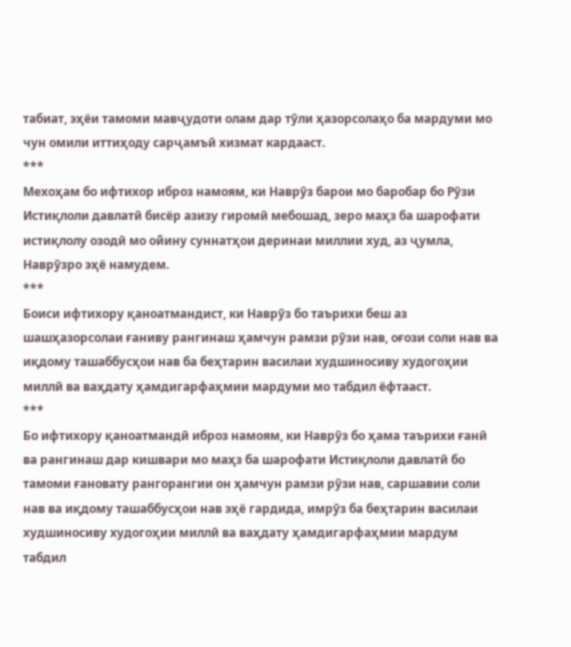табиат, эҳёи тамоми мавҷудоти олам дар тӯли ҳазорсолаҳо ба мардуми мо чун омили иттиҳоду сарҷамъӣ хизмат кардааст.
***
Мехоҳам бо ифтихор иброз намоям, ки Наврӯз барои мо баробар бо Рӯзи Истиқлоли давлатӣ бисёр азизу гиромӣ мебошад, зеро маҳз ба шарофати истиқлолу озодӣ мо ойину суннатҳои деринаи миллии худ, аз ҷумла, Наврӯзро эҳё намудем.
***
Боиси ифтихору қаноатмандист, ки Наврӯз бо таърихи беш аз шашҳазорсолаи ғаниву рангинаш ҳамчун рамзи рӯзи нав, оғози соли нав ва иқдому ташаббусҳои нав ба беҳтарин василаи худшиносиву худогоҳии миллӣ ва ваҳдату ҳамдигарфаҳмии мардуми мо табдил ёфтааст.
***
Бо ифтихору қаноатмандӣ иброз намоям, ки Наврӯз бо ҳама таърихи ғанӣ ва рангинаш дар кишвари мо маҳз ба шарофати Истиқлоли давлатӣ бо тамоми ғановату рангорангии он ҳамчун рамзи рӯзи нав, саршавии соли нав ва иқдому ташаббусҳои нав эҳё гардида, имрӯз ба беҳтарин василаи худшиносиву худогоҳии миллӣ ва ваҳдату ҳамдигарфаҳмии мардум табдил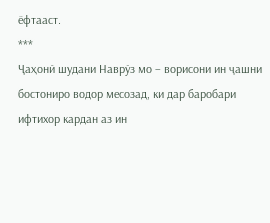ёфтааст.
***
Ҷаҳонӣ шудани Наврӯз мо – ворисони ин ҷашни бостониро водор месозад, ки дар баробари ифтихор кардан аз ин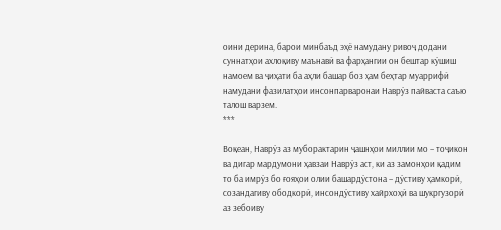оини дерина, барои минбаъд эҳё намудану ривоҷ додани суннатҳои ахлоқиву маънавӣ ва фарҳангии он бештар кӯшиш намоем ва ҷиҳати ба аҳли башар боз ҳам беҳтар муаррифӣ намудани фазилатҳои инсонпарваронаи Наврӯз пайваста саъю талош варзем.
***

Воқеан, Наврӯз аз муборактарин ҷашнҳои миллии мо – тоҷикон ва дигар мардумони ҳавзаи Наврӯз аст, ки аз замонҳои қадим то ба имрӯз бо ғояҳои олии башардӯстона – дӯстиву ҳамкорӣ, созандагиву ободкорӣ, инсондӯстиву хайрхоҳӣ ва шукргузорӣ аз зебоиву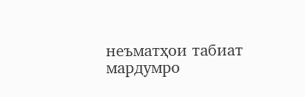неъматҳои табиат мардумро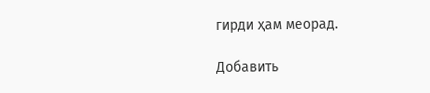гирди ҳам меорад.

Добавить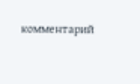комментарий